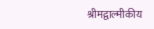श्रीमद्वाल्मीकीय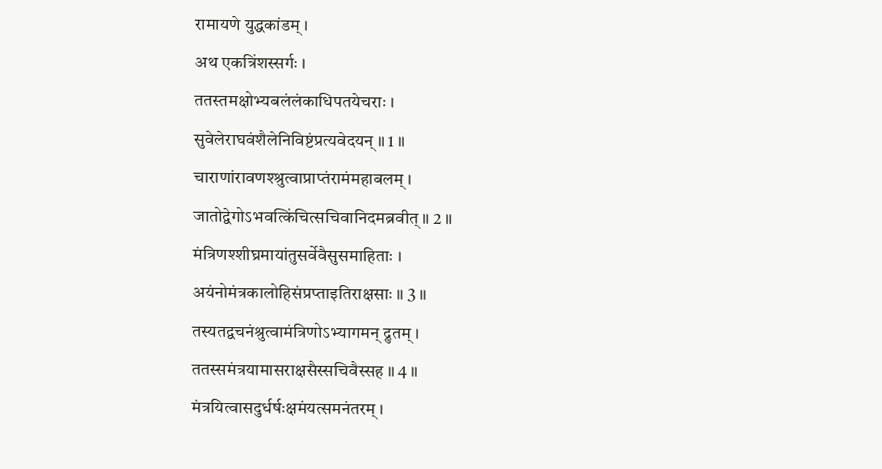रामायणे युद्धकांडम् ।
अथ एकत्रिंशस्सर्गः ।
ततस्तमक्षोभ्यबलंलंकाधिपतयेचराः ।
सुवेलेराघवंशैलेनिविष्टंप्रत्यवेदयन् ॥ 1 ॥
चाराणांरावणश्श्रुत्वाप्राप्तंरामंमहाबलम् ।
जातोद्वेगोऽभवत्किंचित्सचिवानिदमब्रवीत् ॥ 2 ॥
मंत्रिणश्शीघ्रमायांतुसर्वेवैसुसमाहिताः ।
अयंनोमंत्रकालोहिसंप्रप्ताइतिराक्षसाः ॥ 3 ॥
तस्यतद्वचनंश्रुत्वामंत्रिणोऽभ्यागमन् द्रुतम् ।
ततस्समंत्रयामासराक्षसैस्सचिवैस्सह ॥ 4 ॥
मंत्रयित्वासदुर्धर्षःक्षमंयत्समनंतरम् ।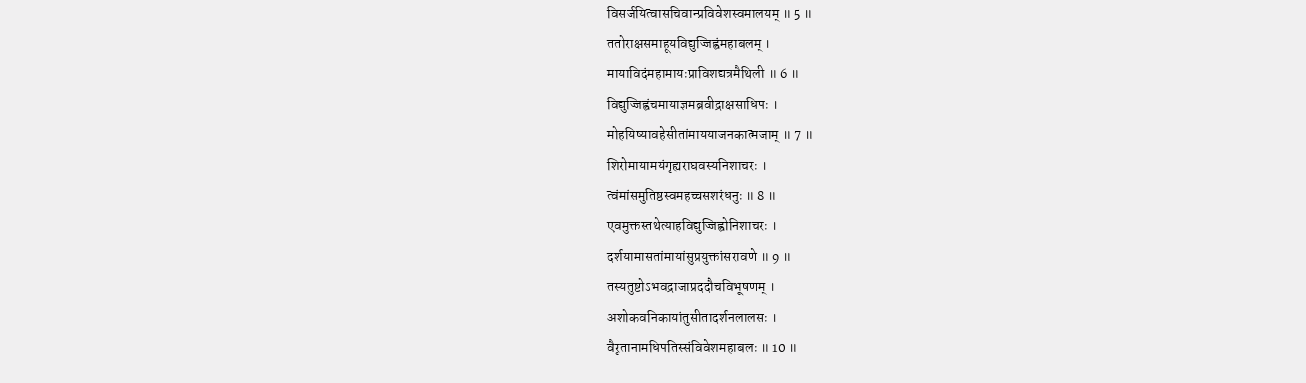विसर्जयित्वासचिवान्प्रविवेशस्वमालयम् ॥ 5 ॥
ततोराक्षसमाहूयविद्युज्जिह्वंमहाबलम् ।
मायाविदंमहामायःप्राविशद्यत्रमैथिली ॥ 6 ॥
विद्युज्जिह्वंचमायाज्ञमब्रवीद्राक्षसाधिपः ।
मोहयिष्यावहेसीतांमाययाजनकात्मजाम् ॥ 7 ॥
शिरोमायामयंगृह्यराघवस्यनिशाचरः ।
त्वंमांसमुतिष्ठस्वमहच्चसशरंधनुः ॥ 8 ॥
एवमुक्तस्तथेत्याहविद्युज्जिह्वोनिशाचरः ।
दर्शयामासतांमायांसुप्रयुक्तांसरावणे ॥ 9 ॥
तस्यतुष्टोऽभवद्राजाप्रददौचविभूषणम् ।
अशोकवनिकायांतुसीतादर्शनलालसः ।
वैरृतानामधिपतिस्संविवेशमहाबलः ॥ 10 ॥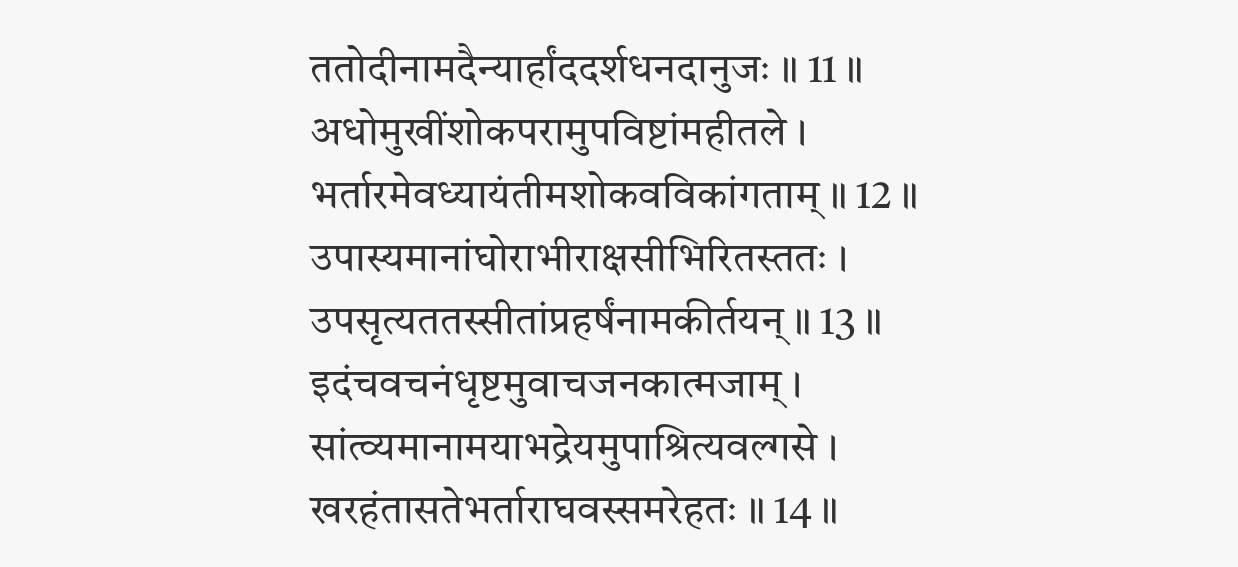ततोदीनामदैन्यार्हांददर्शधनदानुजः ॥ 11 ॥
अधोमुखींशोकपरामुपविष्टांमहीतले ।
भर्तारमेवध्यायंतीमशोकवविकांगताम् ॥ 12 ॥
उपास्यमानांघोराभीराक्षसीभिरितस्ततः ।
उपसृत्यततस्सीतांप्रहर्षंनामकीर्तयन् ॥ 13 ॥
इदंचवचनंधृष्टमुवाचजनकात्मजाम् ।
सांत्व्यमानामयाभद्रेयमुपाश्रित्यवल्गसे ।
खरहंतासतेभर्ताराघवस्समरेहतः ॥ 14 ॥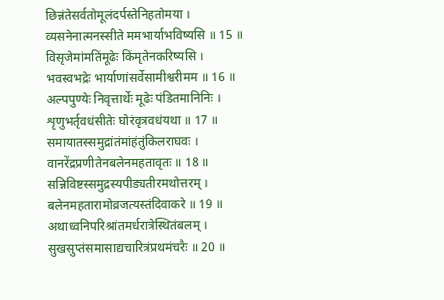छिन्नंतेसर्वतोमूलंदर्पस्तेनिहतोमया ।
व्यसनेनात्मनस्सीते ममभार्याभविष्यसि ॥ 15 ॥
विसृजेमांमतिंमूढेः किंमृतेनकरिष्यसि ।
भवस्वभद्रेः भार्याणांसर्वेसामीश्वरीमम ॥ 16 ॥
अल्पपुण्येः निवृत्तार्थेः मूढेः पंडितमानिनिः ।
शृणुभर्तृवधंसीतेः घोरंवृत्रवधंयथा ॥ 17 ॥
समायातस्समुद्रांतंमांहंतुंकिलराघवः ।
वानरेंद्रप्रणीतेनबलेनमहतावृतः ॥ 18 ॥
सन्निविष्टस्समुद्रस्यपीड्यतीरमथोत्तरम् ।
बलेनमहतारामोव्रजत्यस्तंदिवाकरे ॥ 19 ॥
अथाध्वनिपरिश्रांतमर्धरात्रेस्थितंबलम् ।
सुखसुप्तंसमासाद्यचारित्रंप्रथमंचरैः ॥ 20 ॥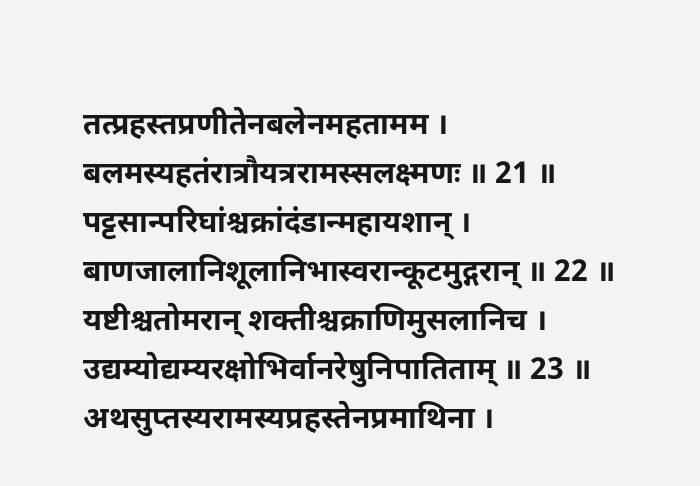तत्प्रहस्तप्रणीतेनबलेनमहतामम ।
बलमस्यहतंरात्रौयत्ररामस्सलक्ष्मणः ॥ 21 ॥
पट्टसान्परिघांश्चक्रांदंडान्महायशान् ।
बाणजालानिशूलानिभास्वरान्कूटमुद्गरान् ॥ 22 ॥
यष्टीश्चतोमरान् शक्तीश्चक्राणिमुसलानिच ।
उद्यम्योद्यम्यरक्षोभिर्वानरेषुनिपातिताम् ॥ 23 ॥
अथसुप्तस्यरामस्यप्रहस्तेनप्रमाथिना ।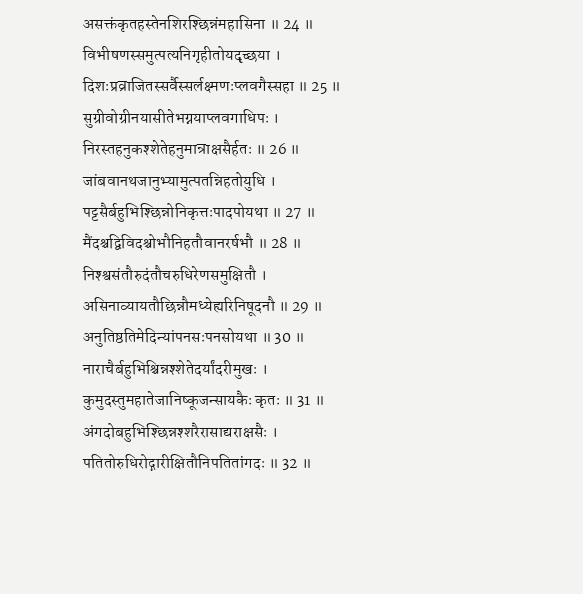असक्तंकृतहस्तेनशिरश्छिन्नंमहासिना ॥ 24 ॥
विभीषणस्समुत्पत्यनिगृहीतोयदृच्छया ।
दिशःप्रव्राजितस्सर्वैस्सर्लक्ष्मणःप्लवगैस्सहा ॥ 25 ॥
सुग्रीवोग्रीनयासीतेभग्नयाप्लवगाधिपः ।
निरस्तहनुकश्शेतेहनुमान्राक्षसैर्हतः ॥ 26 ॥
जांबवानथजानुभ्यामुत्पतन्निहतोयुधि ।
पट्टसैर्बहुभिश्छिन्नोनिकृत्तःपादपोयथा ॥ 27 ॥
मैंदश्चद्विविदश्चोभौनिहतौवानरर्षभौ ॥ 28 ॥
निश्श्वसंतौरुदंतौचरुधिरेणसमुक्षितौ ।
असिनाव्यायतौछिन्नौमध्येह्यरिनिषूदनौ ॥ 29 ॥
अनुतिष्ठतिमेदिन्यांपनसःपनसोयथा ॥ 30 ॥
नाराचैर्बहुभिश्चिन्नश्शेतेदर्यांदरीमुखः ।
कुमुदस्तुमहातेजानिष्कूजन्सायकैः कृतः ॥ 31 ॥
अंगदोबहुभिश्छिन्नश्शरैरासाद्यराक्षसैः ।
पतितोरुधिरोद्गारीक्षितौनिपतितांगदः ॥ 32 ॥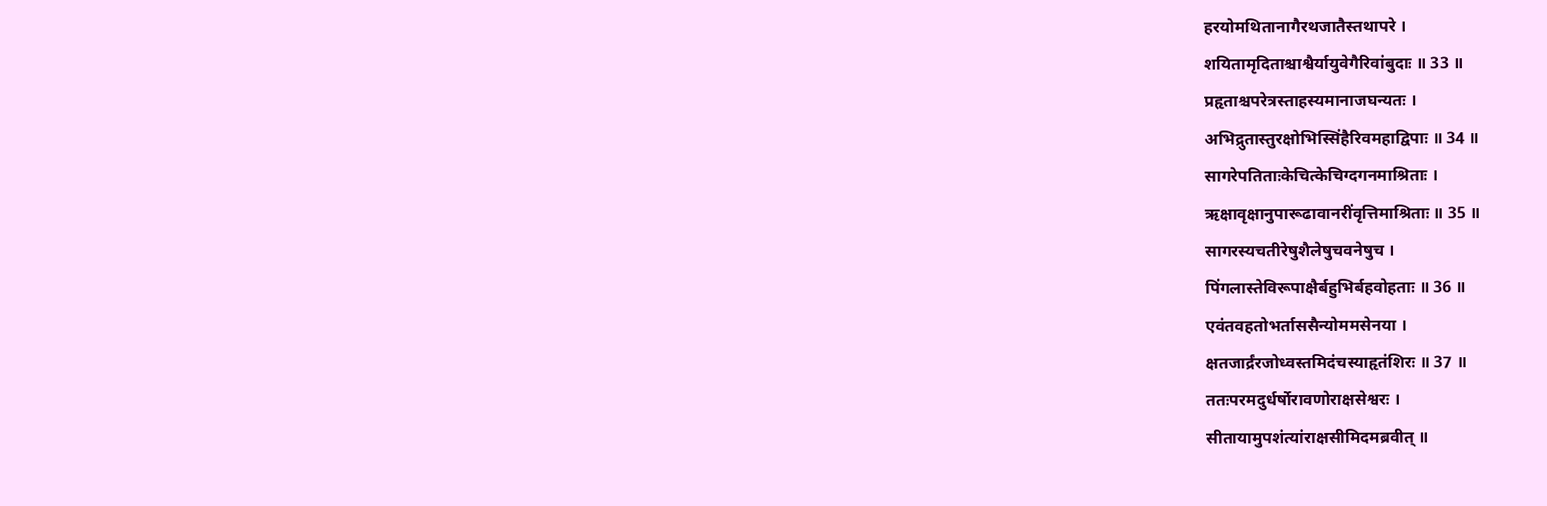हरयोमथितानागैरथजातैस्तथापरे ।
शयितामृदिताश्चाश्वैर्यायुवेगैरिवांबुदाः ॥ 33 ॥
प्रहृताश्चपरेत्रस्ताहस्यमानाजघन्यतः ।
अभिद्रुतास्तुरक्षोभिस्सिंहैरिवमहाद्विपाः ॥ 34 ॥
सागरेपतिताःकेचित्केचिग्दगनमाश्रिताः ।
ऋक्षावृक्षानुपारूढावानरींवृत्तिमाश्रिताः ॥ 35 ॥
सागरस्यचतीरेषुशैलेषुचवनेषुच ।
पिंगलास्तेविरूपाक्षैर्बहुभिर्बहवोहताः ॥ 36 ॥
एवंतवहतोभर्ताससैन्योममसेनया ।
क्षतजार्द्रंरजोध्वस्तमिदंचस्याहृतंशिरः ॥ 37 ॥
ततःपरमदुर्धर्षोरावणोराक्षसेश्वरः ।
सीतायामुपशंत्यांराक्षसीमिदमब्रवीत् ॥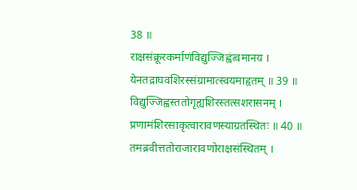38 ॥
राक्षसंक्रूरकर्माणंविद्युज्जिह्वंत्वमानय ।
येनतद्राघवशिरस्संग्रामात्स्वयमाहृतम् ॥ 39 ॥
विद्युज्जिह्वस्ततोगृह्यशिरस्तत्सशरासनम् ।
प्रणामंशिरसाकृत्वारावणस्याग्रतस्थितः ॥ 40 ॥
तमब्रवीत्ततोराजारावणोराक्षसंस्थितम् ।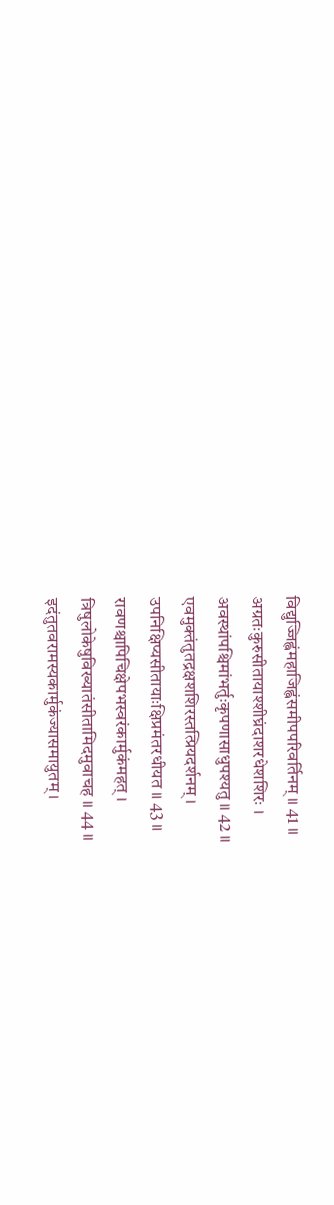विद्युज्जिह्वंमहाजिह्वंसमीपपरिवर्तिनम् ॥ 41 ॥
अग्रतःकुरुसीतायाश्शीघ्रंदाशरधेशशिरः ।
अवस्थांपश्चिमांभर्तुःकृपणासाधुपश्यतु ॥ 42 ॥
एवमुक्तंतुतद्रक्षशशिरस्तत्प्रियदर्शनम् ।
उपनिक्षिप्यसीतायाःक्षिप्रमंतरधीयत ॥ 43 ॥
रावणश्चापिचिक्षेपभस्वरंकार्मुकंमहत् ।
त्रिषुलोकेषुविख्यातंसीतामिदमुवाचह ॥ 44 ॥
इदंतुतवरामस्यकार्मुकंज्यासमायुतम् ।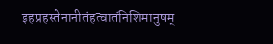इहप्रहस्तेनानीतंहत्वातंनिशिमानुषम्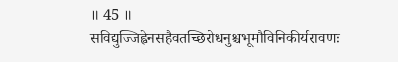॥ 45 ॥
सविद्युज्जिह्वेनसहैवतच्छिरोधनुश्चभूमौविनिकीर्यरावणः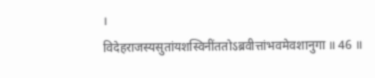।
विदेहराजस्यसुतांयशस्विनींततोऽब्रवीत्तांभवमेवशानुगा ॥ 46 ॥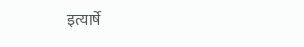इत्यार्षे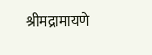श्रीमद्रामायणे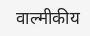वाल्मीकीय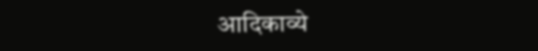आदिकाव्ये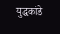युद्धकांडे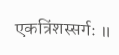एकत्रिंशस्सर्गः ॥